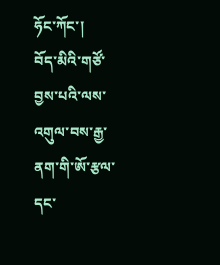ཧོང་ཀོང་།
བོད་མིའི་གཙོ་བྱས་པའི་ལས་འགུལ་བས་རྒྱ་ནག་གི་ཨོ་རྩལ་དང་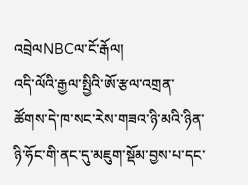འབྲེལNBCལ་ངོ་རྒོལ།
འདི་ལོའི་རྒྱལ་སྤྱིའི་ཨོ་རྩལ་འགྲན་ཚོགས་དེ་ཁ་སང་རེས་གཟའ་ཉི་མའི་ཉིན་ཉི་ཧོང་གི་ནང་དུ་མཇུག་སྡོམ་བྱས་པ་དང་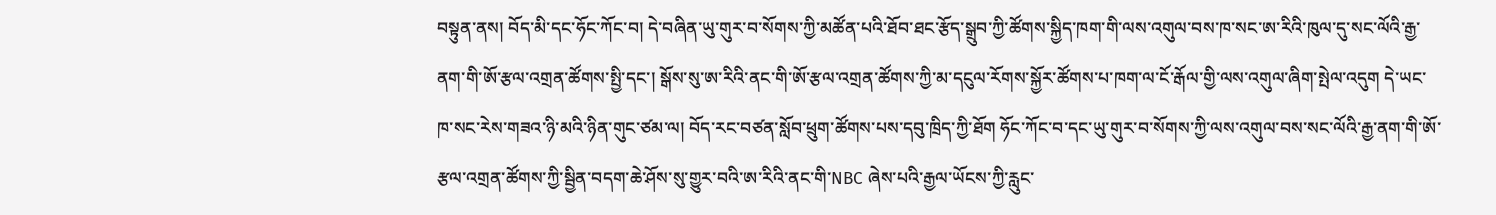བསྟུན་ནས། བོད་མི་དང་ཧོང་ཀོང་བ། དེ་བཞིན་ཡུ་གུར་བ་སོགས་ཀྱི་མཚོན་པའི་ཐོབ་ཐང་རྩོད་སྒྲུབ་ཀྱི་ཚོགས་སྐྱིད་ཁག་གི་ལས་འགུལ་བས་ཁ་སང་ཨ་རིའི་ཁུལ་དུ་སང་ལོའི་རྒྱ་ནག་གི་ཨོ་རྩལ་འགྲན་ཚོགས་སྤྱི་དང་། སྒོས་སུ་ཨ་རིའི་ནང་གི་ཨོ་རྩལ་འགྲན་ཚོགས་ཀྱི་མ་དངུལ་རོགས་སྐྱོར་ཚོགས་པ་ཁག་ལ་ངོ་རྒོལ་གྱི་ལས་འགུལ་ཞིག་སྤེལ་འདུག དེ་ཡང་ཁ་སང་རེས་གཟའ་ཉི་མའི་ཉིན་གུང་ཙམ་ལ། བོད་རང་བཙན་སློབ་ཕྲུག་ཚོགས་པས་དབུ་ཁྲིད་ཀྱི་ཐོག ཧོང་ཀོང་བ་དང་ཡུ་གུར་བ་སོགས་ཀྱི་ལས་འགུལ་བས་སང་ལོའི་རྒྱ་ནག་གི་ཨོ་རྩལ་འགྲན་ཚོགས་ཀྱི་སྦྱིན་བདག་ཆེ་ཤོས་སུ་གྱུར་བའི་ཨ་རིའི་ནང་གི་NBC ཞེས་པའི་རྒྱལ་ཡོངས་ཀྱི་རླུང་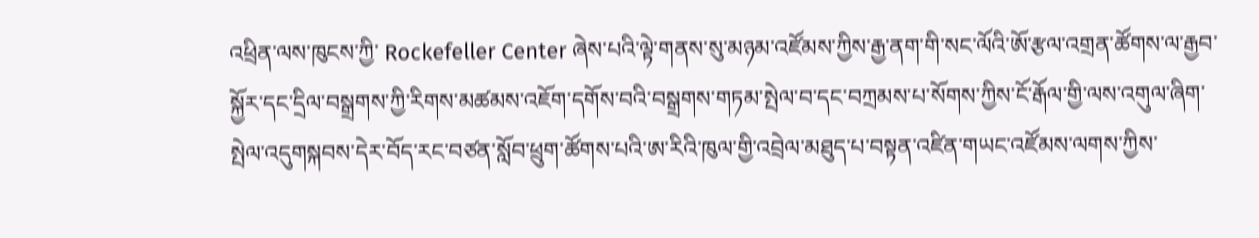འཕྲིན་ལས་ཁུངས་ཀྱི་ Rockefeller Center ཞེས་པའི་ལྟེ་གནས་སུ་མཉམ་འཛོམས་ཀྱིས་རྒྱ་ནག་གི་སང་ལོའི་ཨོ་རྩལ་འགྲན་ཚོགས་ལ་རྒྱབ་སྐྱོར་དང་དྲིལ་བསྒྲགས་ཀྱི་རིགས་མཚམས་འཇོག་དགོས་བའི་བསྒྲགས་གཏམ་སྤེལ་བ་དང་བཀྲམས་པ་སོགས་ཀྱིས་ངོ་རྒོལ་གྱི་ལས་འགུལ་ཞིག་སྤེལ་འདུགསྐབས་དེར་བོད་རང་བཙན་སློབ་ཕྲུག་ཚོགས་པའི་ཨ་རིའི་ཁུལ་གྱི་འབྲེལ་མཐུད་པ་བསྟན་འཛིན་གཡང་འཛོམས་ལགས་ཀྱིས་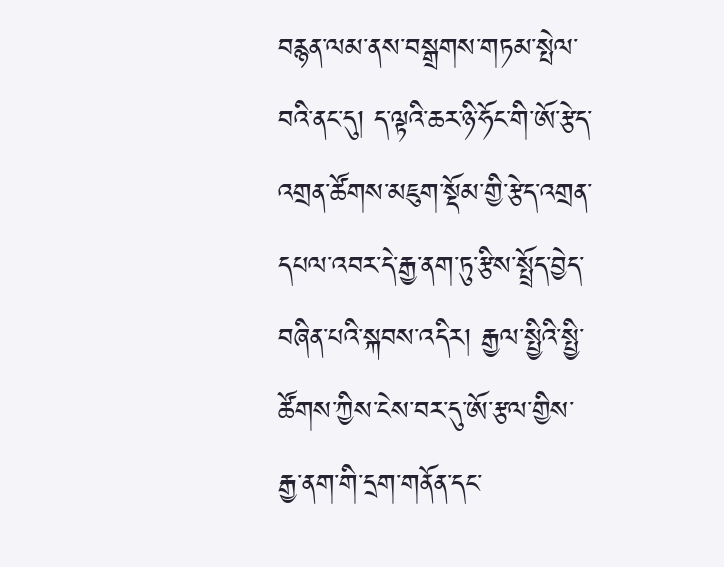བརྙན་ལམ་ནས་བསྒྲགས་གཏམ་སྤེལ་བའི་ནང་དུ། ད་ལྟའི་ཆར་ཉི་ཧོང་གི་ཨོ་རྩེད་འགྲན་ཚོགས་མཇུག་སྡོམ་གྱི་རྩེད་འགྲན་དཔལ་འབར་དེ་རྒྱ་ནག་ཏུ་རྩིས་སྤྲོད་བྱེད་བཞིན་པའི་སྐབས་འདིར། རྒྱལ་སྤྱིའི་སྤྱི་ཚོགས་ཀྱིས་ངེས་བར་དུ་ཨོ་རྩལ་གྱིས་རྒྱ་ནག་གི་དྲག་གནོན་དང་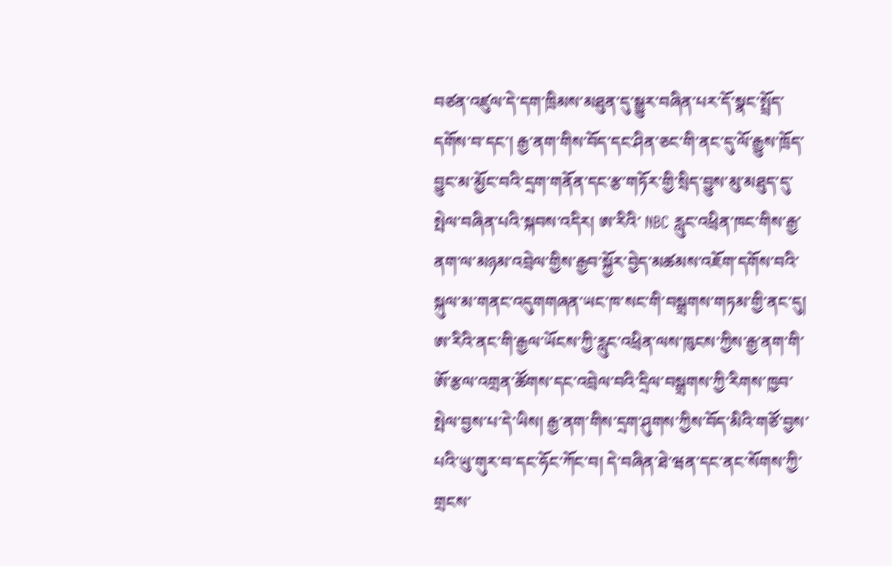བཙན་འཛུལ་དེ་དག་ཁྲིམས་མཐུན་དུ་སྒྱུར་བཞིན་པར་དོ་སྣང་སྤྲོད་དགོས་བ་དང་། རྒྱ་ནག་གིས་བོད་དང་ཤིན་ཅང་གི་ནང་དུ་ལོ་རྒྱུས་ཁྲོད་བྱུང་མ་མྱོང་བའི་དྲག་གནོན་དང་རྩ་གཏོར་གྱི་སྲིད་བྱུས་མུ་མཐུད་དུ་སྤེལ་བཞིན་པའི་སྐབས་འདིར། ཨ་རིའི་ NBC རླུང་འཕྲིན་ཁང་གིས་རྒྱ་ནག་ལ་མཉམ་འབྲེལ་གྱིས་རྒྱབ་སྐྱོར་བྱེད་མཚམས་འཇོག་དགོས་བའི་སྐུལ་མ་གནང་འདུགགཞན་ཡང་ཁ་སང་གི་བསྒྲགས་གཏམ་གྱི་ནང་དུ། ཨ་རིའི་ནང་གི་རྒྱལ་ཡོངས་ཀྱི་རླུང་འཕྲིན་ལས་ཁུངས་ཀྱིས་རྒྱ་ནག་གི་ཨོ་རྩལ་འགྲན་ཚོགས་དང་འབྲེལ་བའི་དྲིལ་བསྒྲགས་ཀྱི་རིགས་ཁྱབ་སྤེལ་བྱས་པ་དེ་ཡིས། རྒྱ་ནག་གིས་དྲག་ཤུགས་ཀྱིས་བོད་མིའི་གཙོ་བྱས་པའི་ཡུ་གུར་བ་དང་ཧོང་ཀོང་བ། དེ་བཞིན་ཐེ་ཝན་དང་ནང་སོགས་ཀྱི་གྲངས་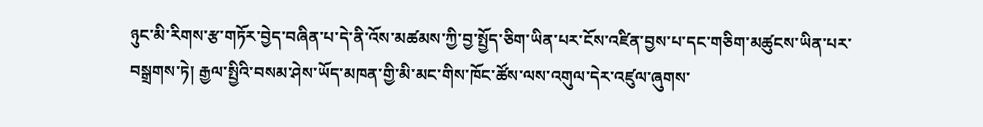ཉུང་མི་རིགས་རྩ་གཏོར་བྱེད་བཞིན་པ་དེ་ནི་འོས་མཚམས་ཀྱི་བྱ་སྤྱོད་ཅིག་ཡིན་པར་ངོས་འཛིན་བྱས་པ་དང་གཅིག་མཚུངས་ཡིན་པར་བསྒྲགས་ཏེ། རྒྱལ་སྤྱིའི་བསམ་ཤེས་ཡོད་མཁན་གྱི་མི་མང་གིས་ཁོང་ཚོས་ལས་འགུལ་དེར་འཛུལ་ཞུགས་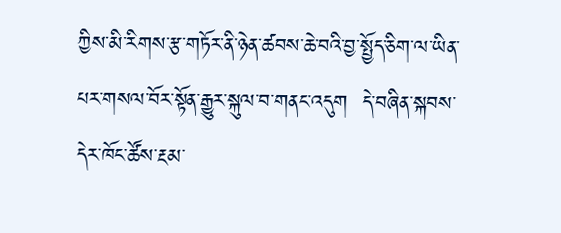ཀྱིས་མི་རིགས་རྩ་གཏོར་ནི་ཉེན་ཚབས་ཆེ་བའི་བྱ་སྤྱོད་ཅིག་ལ་ཡིན་པར་གསལ་བོར་སྟོན་རྒྱུར་སྐུལ་བ་གནང་འདུག  དེ་བཞིན་སྐབས་དེར་ཁོང་ཚོས་རྔམ་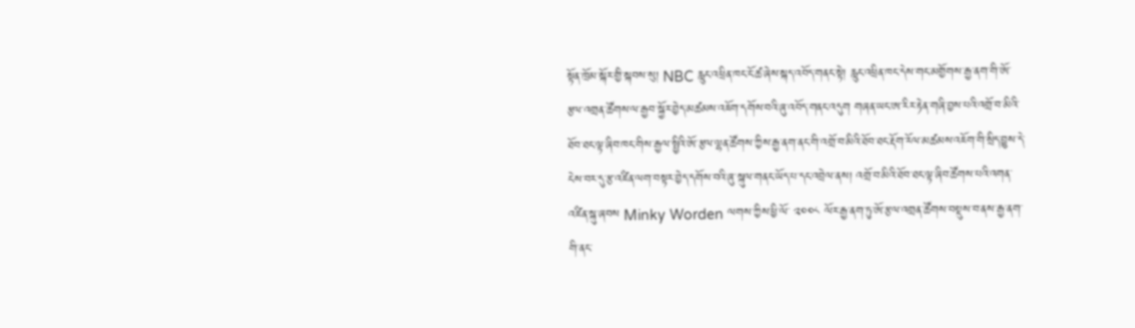སྟོན་ཁྲོམ་སྐོར་གྱི་སྐབས་སུ། NBC རླུང་འཕྲིན་ཁང་ངོ་ཚ་ཞེས་སྐད་འབོད་གནང་སྟེ། རླུང་འཕྲིན་ཁང་དེས་གང་མགྱོགས་རྒྱ་ནག་གི་ཨོ་རྩལ་འགྲན་ཚོགས་ལ་རྒྱབ་སྐྱོར་བྱེད་མཚམས་འཇོག་དགོས་བའི་ཞུ་འབོད་གནང་འདུག གཞན་ཡང་ཨ་རིར་རྟེན་གཞི་བྱས་པའི་འགྲོ་བ་མིའི་ཐོབ་ཐང་ལྟ་ཞིབ་ཁང་གིས་རྒྱལ་སྤྱིའི་ཨོ་རྩལ་ལྷན་ཚོགས་ཀྱིས་རྒྱ་ནག་ནང་གི་འགྲོ་བ་མིའི་ཐོབ་ཐང་རྡོག་རོལ་མཚམས་འཇོག་གི་སྲིད་བྱུས་དེ་ངེས་བར་དུ་རྩ་འཛིན་ལག་བསྟར་བྱེད་དགོས་བའི་ཞུ་སྐུལ་གནང་ཡོད་པ་དང་འབྲེལ་ནས། འགྲོ་བ་མིའི་ཐོབ་ཐང་ལྟ་ཞིབ་ཚོགས་པའི་འགན་འཛིན་སྐུ་ཞབས Minky Worden ལགས་ཀྱིས་ཕྱི་ལོ་ ༢༠༠༨ ལོར་རྒྱ་ནག་ཏུ་ཨོ་རྩལ་འགྲན་ཚོགས་བསྡུས་བ་ནས་རྒྱ་ནག་གི་ནང་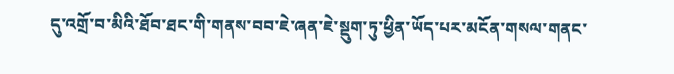དུ་འགྲོ་བ་མིའི་ཐོབ་ཐང་གི་གནས་བབ་ཇེ་ཞན་ཇེ་སྡུག་ཏུ་ཕྱིན་ཡོད་པར་མངོན་གསལ་གནང་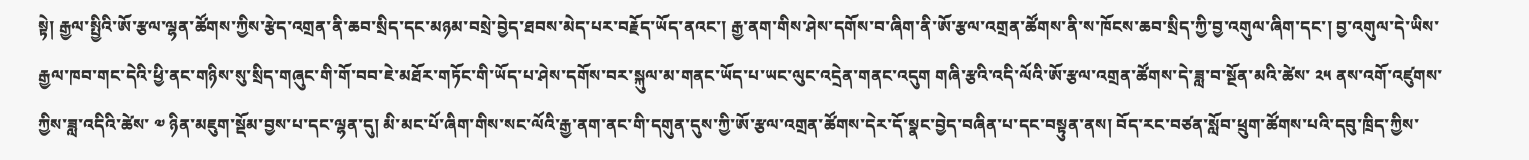སྟེ། རྒྱལ་སྤྱིའི་ཨོ་རྩལ་ལྷན་ཚོགས་ཀྱིས་རྩེད་འགྲན་ནི་ཆབ་སྲིད་དང་མཉམ་བསྲེ་བྱེད་ཐབས་མེད་པར་བརྗོད་ཡོད་ནའང་། རྒྱ་ནག་གིས་ཤེས་དགོས་བ་ཞིག་ནི་ཨོ་རྩལ་འགྲན་ཚོགས་ནི་ས་ཁོངས་ཆབ་སྲིད་ཀྱི་བྱ་འགུལ་ཞིག་དང་། བྱ་འགུལ་དེ་ཡིས་རྒྱལ་ཁབ་གང་དེའི་ཕྱི་ནང་གཉིས་སུ་སྲིད་གཞུང་གི་གོ་བབ་ཇེ་མཐོར་གཏོང་གི་ཡོད་པ་ཤེས་དགོས་བར་སྐུལ་མ་གནང་ཡོད་པ་ཡང་ལུང་འདྲེན་གནང་འདུག གཞི་རྩའི་འདི་ལོའི་ཨོ་རྩལ་འགྲན་ཚོགས་དེ་ཟླ་བ་སྔོན་མའི་ཚེས་ ༢༥ ནས་འགོ་འཛུགས་ཀྱིས་ཟླ་འདིའི་ཚེས་ ༧ ཉིན་མཇུག་སྡོམ་བྱས་པ་དང་ལྷན་དུ། མི་མང་པོ་ཞིག་གིས་སང་ལོའི་རྒྱ་ནག་ནང་གི་དགུན་དུས་ཀྱི་ཨོ་རྩལ་འགྲན་ཚོགས་དེར་དོ་སྣང་བྱེད་བཞིན་པ་དང་བསྟུན་ནས། བོད་རང་བཙན་སློབ་ཕྲུག་ཚོགས་པའི་དབུ་ཁྲིད་ཀྱིས་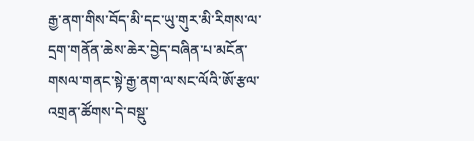རྒྱ་ནག་གིས་བོད་མི་དང་ཡུ་གུར་མི་རིགས་ལ་དྲག་གནོན་ཆེས་ཆེར་བྱེད་བཞིན་པ་མངོན་གསལ་གནང་སྟེ་རྒྱ་ནག་ལ་སང་ལོའི་ཨོ་རྩལ་འགྲན་ཚོགས་དེ་བསྡུ་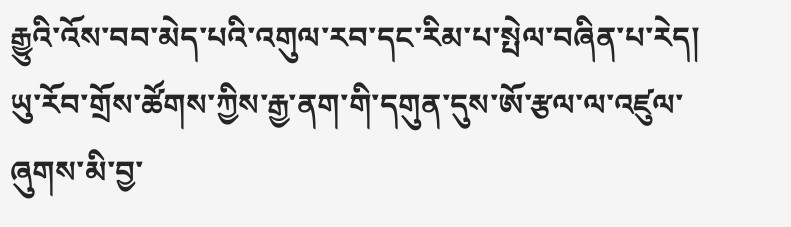རྒྱུའི་འོས་བབ་མེད་པའི་འགུལ་རབ་དང་རིམ་པ་སྤེལ་བཞིན་པ་རེད།
ཡུ་རོབ་གྲོས་ཚོགས་ཀྱིས་རྒྱ་ནག་གི་དགུན་དུས་ཨོ་རྩལ་ལ་འཛུལ་ཞུགས་མི་བྱ་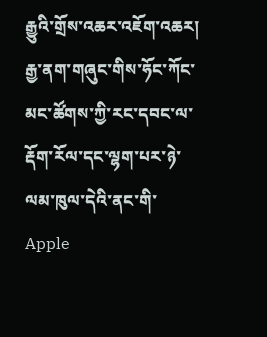རྒྱུའི་གྲོས་འཆར་འཇོག་འཆར།
རྒྱ་ནག་གཞུང་གིས་ཧོང་ཀོང་མང་ཚོགས་ཀྱི་རང་དབང་ལ་རྡོག་རོལ་དང་ལྷག་པར་ཉེ་ལམ་ཁུལ་དེའི་ནང་གི་ Apple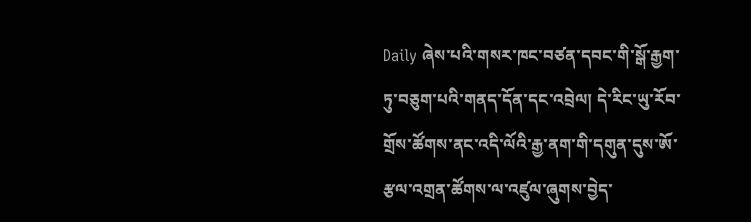Daily ཞེས་པའི་གསར་ཁང་བཙན་དབང་གི་སྒོ་རྒྱག་ཏུ་བཅུག་པའི་གནད་དོན་དང་འབྲེལ། དེ་རིང་ཡུ་རོབ་གྲོས་ཚོགས་ནང་འདི་ལོའི་རྒྱ་ནག་གི་དགུན་དུས་ཨོ་རྩལ་འགྲན་ཚོགས་ལ་འཛུལ་ཞུགས་བྱེད་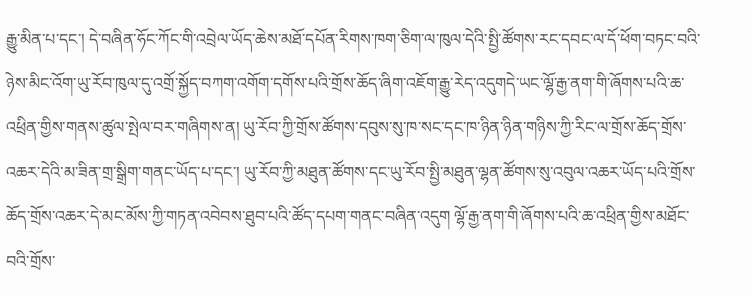རྒྱུ་མིན་པ་དང་། དེ་བཞིན་ཧོང་ཀོང་གི་འབྲེལ་ཡོད་ཆེས་མཐོ་དཔོན་རིགས་ཁག་ཅིག་ལ་ཁུལ་དེའི་སྤྱི་ཚོགས་རང་དབང་ལ་དོ་ཕོག་བཏང་བའི་ཉེས་མིང་འོག་ཡུ་རོབ་ཁུལ་དུ་འགྲོ་སྐྱོད་བཀག་འགོག་དགོས་པའི་གྲོས་ཆོད་ཞིག་འཇོག་རྒྱུ་རེད་འདུགདེ་ཡང་ལྷོ་རྒྱ་ནག་གི་ཞོགས་པའི་ཆ་འཕྲིན་གྱིས་གནས་ཚུལ་སྤེལ་བར་གཞིགས་ན། ཡུ་རོབ་ཀྱི་གྲོས་ཚོགས་དབུས་སུ་ཁ་སང་དང་ཁ་ཉིན་ཉིན་གཉིས་ཀྱི་རིང་ལ་གྲོས་ཆོད་གྲོས་འཆར་དེའི་མ་ཟིན་གྲ་སྒྲིག་གནང་ཡོད་པ་དང་། ཡུ་རོབ་ཀྱི་མཐུན་ཚོགས་དང་ཡུ་རོབ་སྤྱི་མཐུན་ལྷན་ཚོགས་སུ་འབུལ་འཆར་ཡོད་པའི་གྲོས་ཆོད་གྲོས་འཆར་དེ་མང་མོས་ཀྱི་གཏན་འབེབས་ཐུབ་པའི་ཚོད་དཔག་གནང་བཞིན་འདུག ལྷོ་རྒྱ་ནག་གི་ཞོགས་པའི་ཆ་འཕྲིན་གྱིས་མཐོང་བའི་གྲོས་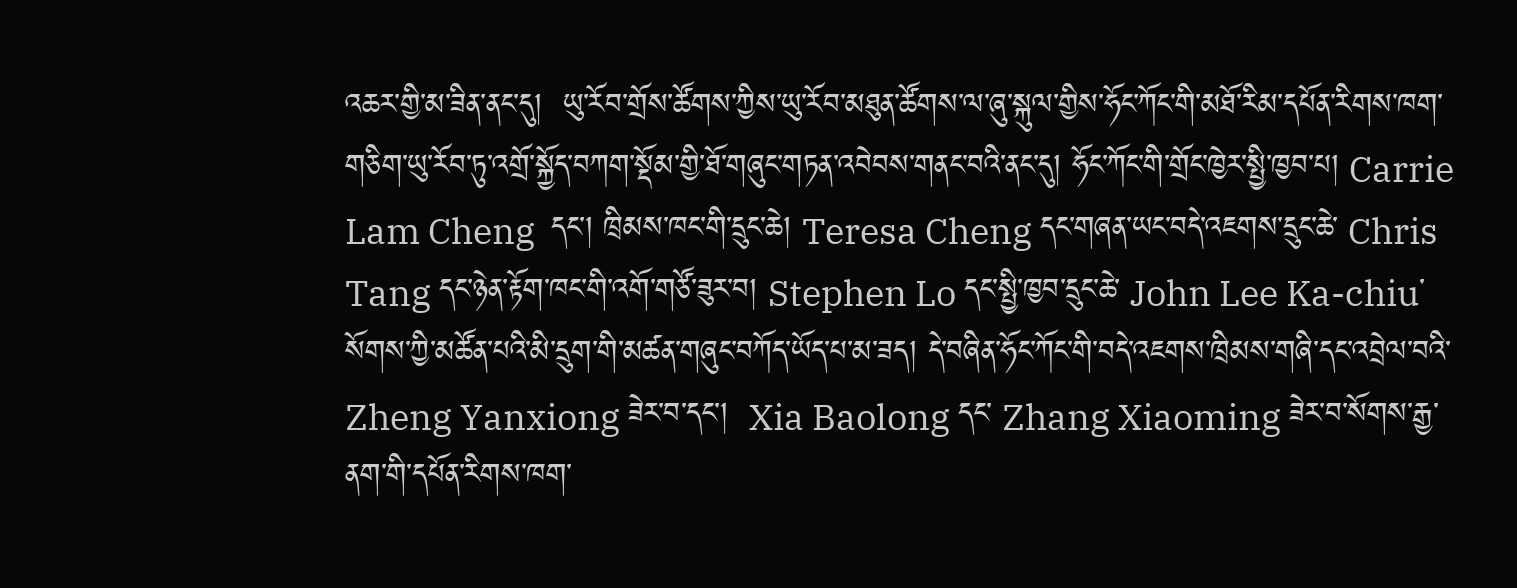འཆར་གྱི་མ་ཟིན་ནང་དུ།  ཡུ་རོབ་གྲོས་ཚོགས་ཀྱིས་ཡུ་རོབ་མཐུན་ཚོགས་ལ་ཞུ་སྐུལ་གྱིས་ཧོང་ཀོང་གི་མཐོ་རིམ་དཔོན་རིགས་ཁག་གཅིག་ཡུ་རོབ་ཏུ་འགྲོ་སྐྱོད་བཀག་སྡོམ་གྱི་ཐོ་གཞུང་གཏན་འབེབས་གནང་བའི་ནང་དུ། ཧོང་ཀོང་གི་གྲོང་ཁྱེར་སྤྱི་ཁྱབ་པ། Carrie Lam Cheng  དང་། ཁྲིམས་ཁང་གི་དྲུང་ཆེ། Teresa Cheng དང་གཞན་ཡང་བདེ་འཇགས་དྲུང་ཆེ་ Chris Tang དང་ཉེན་རྟོག་ཁང་གི་འགོ་གཙོ་ཟུར་བ། Stephen Lo དང་སྤྱི་ཁྱབ་དྲུང་ཆེ་ John Lee Ka-chiu་སོགས་ཀྱི་མཚོན་པའི་མི་དྲུག་གི་མཚན་གཞུང་བཀོད་ཡོད་པ་མ་ཟད། དེ་བཞིན་ཧོང་ཀོང་གི་བདེ་འཇགས་ཁྲིམས་གཞི་དང་འབྲེལ་བའི་ Zheng Yanxiong ཟེར་བ་དང་།  Xia Baolong དང་ Zhang Xiaoming ཟེར་བ་སོགས་རྒྱ་ནག་གི་དཔོན་རིགས་ཁག་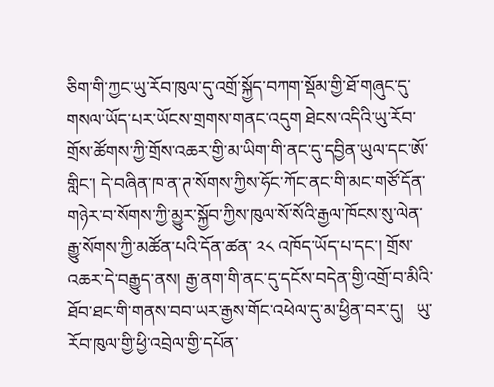ཅིག་གི་ཀྱང་ཡུ་རོབ་ཁུལ་དུ་འགྲོ་སྐྱོད་བཀག་སྡོམ་གྱི་ཐོ་གཞུང་དུ་གསལ་ཡོད་པར་ཡོངས་གྲགས་གནང་འདུག ཐེངས་འདིའི་ཡུ་རོབ་གྲོས་ཚོགས་ཀྱི་གྲོས་འཆར་གྱི་མ་ཡིག་གི་ནང་དུ་དབྱིན་ཡུལ་དང་ཨོ་གླིང་། དེ་བཞིན་ཁ་ན་ཊ་སོགས་ཀྱིས་ཧོང་ཀོང་ནང་གི་མང་གཙོ་དོན་གཉེར་བ་སོགས་ཀྱི་མྱུར་སྐྱོབ་ཀྱིས་ཁུལ་སོ་སོའི་རྒྱལ་ཁོངས་སུ་ལེན་རྒྱུ་སོགས་ཀྱི་མཚོན་པའི་དོན་ཚན་ ༢༨ འཁོད་ཡོད་པ་དང་། གྲོས་འཆར་དེ་བརྒྱུད་ནས། རྒྱ་ནག་གི་ནང་དུ་དངོས་བདེན་གྱི་འགྲོ་བ་མིའི་ཐོབ་ཐང་གི་གནས་བབ་ཡར་རྒྱས་གོང་འཕེལ་དུ་མ་ཕྱིན་བར་དུ།   ཡུ་རོབ་ཁུལ་གྱི་ཕྱི་འབྲེལ་གྱི་དཔོན་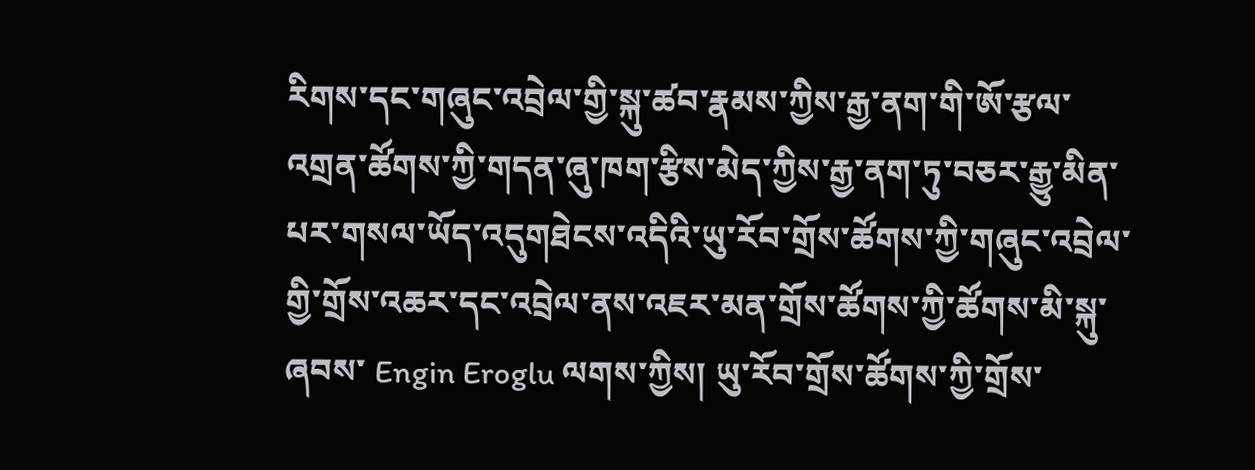རིགས་དང་གཞུང་འབྲེལ་གྱི་སྐུ་ཚབ་རྣམས་ཀྱིས་རྒྱ་ནག་གི་ཨོ་རྩལ་འགྲན་ཚོགས་ཀྱི་གདན་ཞུ་ཁག་རྩིས་མེད་ཀྱིས་རྒྱ་ནག་ཏུ་བཅར་རྒྱུ་མིན་པར་གསལ་ཡོད་འདུགཐེངས་འདིའི་ཡུ་རོབ་གྲོས་ཚོགས་ཀྱི་གཞུང་འབྲེལ་གྱི་གྲོས་འཆར་དང་འབྲེལ་ནས་འཇར་མན་གྲོས་ཚོགས་ཀྱི་ཚོགས་མི་སྐུ་ཞབས་ Engin Eroglu ལགས་ཀྱིས། ཡུ་རོབ་གྲོས་ཚོགས་ཀྱི་གྲོས་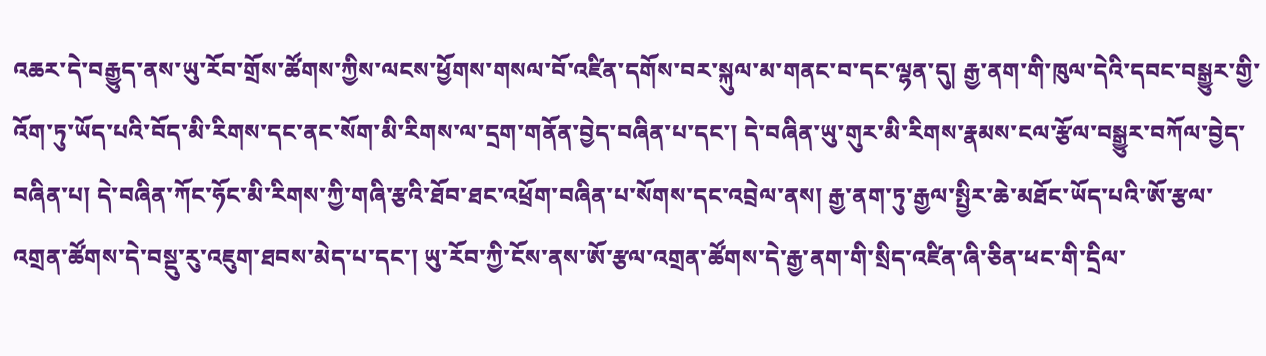འཆར་དེ་བརྒྱུད་ནས་ཡུ་རོབ་གྲོས་ཚོགས་ཀྱིས་ལངས་ཕྱོགས་གསལ་བོ་འཛིན་དགོས་བར་སྐུལ་མ་གནང་བ་དང་ལྷན་དུ། རྒྱ་ནག་གི་ཁུལ་དེའི་དབང་བསྒྱུར་གྱི་འོག་ཏུ་ཡོད་པའི་བོད་མི་རིགས་དང་ནང་སོག་མི་རིགས་ལ་དྲག་གནོན་བྱེད་བཞིན་པ་དང་། དེ་བཞིན་ཡུ་གུར་མི་རིགས་རྣམས་ངལ་རྩོལ་བསྒྱུར་བཀོལ་བྱེད་བཞིན་པ། དེ་བཞིན་ཀོང་ཧོང་མི་རིགས་ཀྱི་གཞི་རྩའི་ཐོབ་ཐང་འཕྲོག་བཞིན་པ་སོགས་དང་འབྲེལ་ནས། རྒྱ་ནག་ཏུ་རྒྱལ་སྤྱིར་ཆེ་མཐོང་ཡོད་པའི་ཨོ་རྩལ་འགྲན་ཚོགས་དེ་བསྡུ་རུ་འཇུག་ཐབས་མེད་པ་དང་། ཡུ་རོབ་ཀྱི་ངོས་ནས་ཨོ་རྩལ་འགྲན་ཚོགས་དེ་རྒྱ་ནག་གི་སྲིད་འཛིན་ཞི་ཅིན་ཕང་གི་དྲིལ་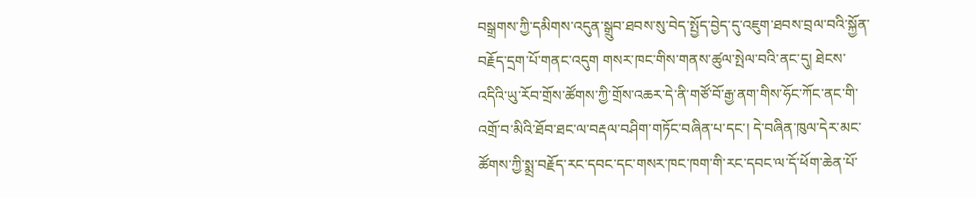བསྒྲགས་ཀྱི་དམིགས་འདུན་སྒྲུབ་ཐབས་སུ་བེད་སྤྱོད་བྱེད་དུ་འཇུག་ཐབས་བྲལ་བའི་སྐྱོན་བརྗོད་དྲག་པོ་གནང་འདུག གསར་ཁང་གིས་གནས་ཚུལ་སྤེལ་བའི་ནང་དུ། ཐེངས་འདིའི་ཡུ་རོབ་གྲོས་ཚོགས་ཀྱི་གྲོས་འཆར་དེ་ནི་གཙོ་བོ་རྒྱ་ནག་གིས་ཧོང་ཀོང་ནང་གི་འགྲོ་བ་མིའི་ཐོབ་ཐང་ལ་བརྡལ་བཤིག་གཏོང་བཞིན་པ་དང་། དེ་བཞིན་ཁུལ་དེར་མང་ཚོགས་ཀྱི་སྨྲ་བརྗོད་རང་དབང་དང་གསར་ཁང་ཁག་གི་རང་དབང་ལ་དོ་ཕོག་ཆེན་པོ་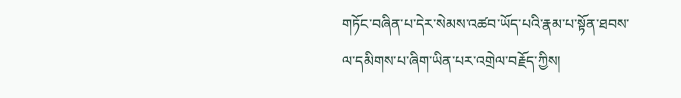གཏོང་བཞིན་པ་དེར་སེམས་འཚབ་ཡོད་པའི་རྣམ་པ་སྟོན་ཐབས་ལ་དམིགས་པ་ཞིག་ཡིན་པར་འགྲེལ་བརྗོད་ཀྱིས།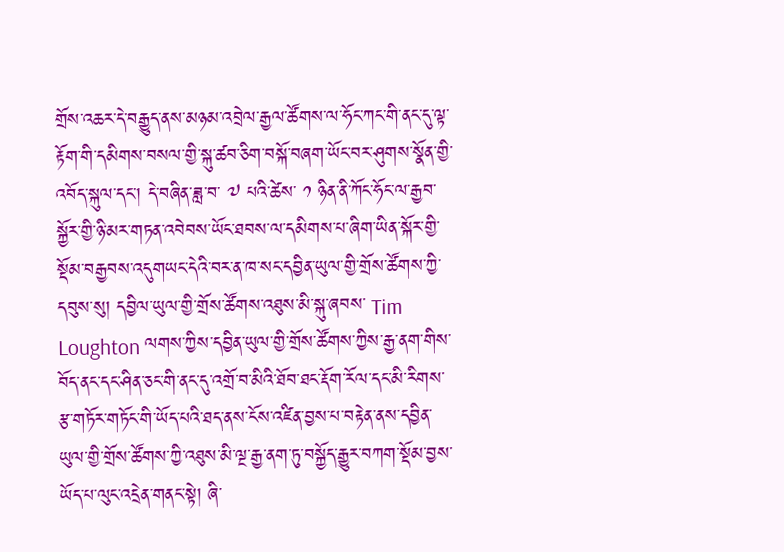གྲོས་འཆར་དེ་བརྒྱུད་ནས་མཉམ་འབྲེལ་རྒྱལ་ཚོགས་ལ་ཧོང་ཀང་གི་ནང་དུ་ལྟ་རྟོག་གི་དམིགས་བསལ་གྱི་སྐུ་ཚབ་ཅིག་བསྐོ་བཞག་ཡོང་བར་ཤུགས་སྣོན་གྱི་འབོད་སྐུལ་དང་། དེ་བཞིན་ཟླ་བ་ ༧ པའི་ཚེས་ ༡ ཉིན་ནི་ཀོང་ཧོང་ལ་རྒྱབ་སྐྱོར་གྱི་ཉི་མར་གཏན་འབེབས་ཡོང་ཐབས་ལ་དམིགས་པ་ཞིག་ཡིན་སྐོར་གྱི་སྡོམ་བརྒྱབས་འདུགཡང་དེའི་བར་ན་ཁ་སང་དབྱིན་ཡུལ་གྱི་གྲོས་ཚོགས་ཀྱི་དབུས་སུ། དབྱིལ་ཡུལ་གྱི་གྲོས་ཚོགས་འཐུས་མི་སྐུ་ཞབས་ Tim Loughton ལགས་ཀྱིས་དབྱིན་ཡུལ་གྱི་གྲོས་ཚོགས་ཀྱིས་རྒྱ་ནག་གིས་བོད་ནང་དང་ཤིན་ཅང་གི་ནང་དུ་འགྲོ་བ་མིའི་ཐོབ་ཐང་རྡོག་རོལ་དང་མི་རིགས་རྩ་གཏོར་གཏོང་གི་ཡོད་པའི་ཐད་ནས་ངོས་འཛིན་བྱས་པ་བརྟེན་ནས་དབྱིན་ཡུལ་གྱི་གྲོས་ཚོགས་ཀྱི་འཐུས་མི་ལྔ་རྒྱ་ནག་ཏུ་བསྐྱོད་རྒྱུར་བཀག་སྡོམ་བྱས་ཡོད་པ་ལུང་འདྲེན་གནང་སྟེ། ཞི་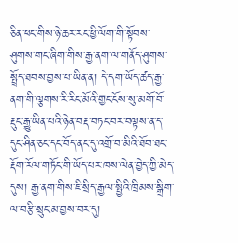ཅིན་ཕང་གིས་ཉེ་ཆར་རང་ཕྱི་ལོག་གི་སྟོབས་ཤུགས་གང་ཞིག་གིས་རྒྱ་ནག་ལ་གནོད་ཤུགས་སྤྲོད་ཐབས་བྱས་པ་ཡིན་ན། དེ་དག་ཡོད་ཚད་རྒྱ་ནག་གི་ལྕགས་རི་རིང་མོའི་གྱང་ངོས་སུ་མགོ་བོ་རྡུང་རྒྱུ་ཡིན་པའི་ཉེན་བརྡ་བཏང་བར་བལྟས་ན་ད་དུང་ཤིན་ཅང་དང་བོད་ནང་དུ་འགྲོ་བ་མིའི་ཐོབ་ཐང་རྡོག་རོལ་གཏོང་གི་ཡོད་པར་ཁས་ལེན་བྱེད་ཀྱི་མེད་དུས། རྒྱ་ནག་གིས་ཇི་སྲིད་རྒྱལ་སྤྱིའི་ཁྲིམས་སྒྲིག་ལ་བརྩི་སྲུང་མ་བྱས་བར་དུ།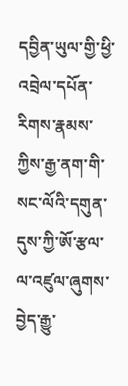དབྱིན་ཡུལ་གྱི་ཕྱི་འབྲེལ་དཔོན་རིགས་རྣམས་ཀྱིས་རྒྱ་ནག་གི་སང་ལོའི་དགུན་དུས་ཀྱི་ཨོ་རྩལ་ལ་འཛུལ་ཞུགས་བྱེད་རྒྱུ་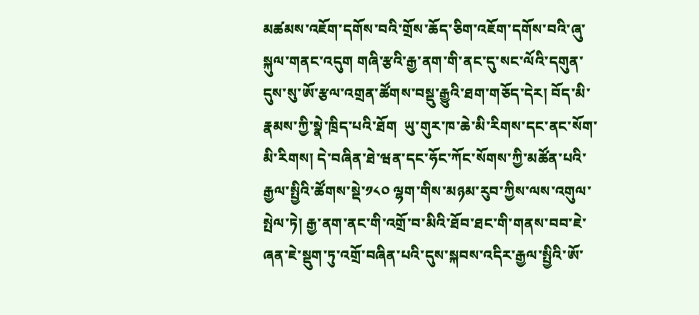མཚམས་འཇོག་དགོས་བའི་གྲོས་ཆོད་ཅིག་འཇོག་དགོས་བའི་ཞུ་སྐུལ་གནང་འདུག གཞི་རྩའི་རྒྱ་ནག་གི་ནང་དུ་སང་ལོའི་དགུན་དུས་སུ་ཨོ་རྩལ་འགྲན་ཚོགས་བསྡུ་རྒྱུའི་ཐག་གཅོད་དེར། བོད་མི་རྣམས་ཀྱི་སྣེ་ཁྲིད་པའི་ཐོག  ཡུ་གུར་ཁ་ཆེ་མི་རིགས་དང་ནང་སོག་མི་རིགས། དེ་བཞིན་ཐེ་ཝན་དང་ཧོང་ཀོང་སོགས་ཀྱི་མཚོན་པའི་རྒྱལ་སྤྱིའི་ཚོགས་སྡེ་༡༨༠ ལྷག་གིས་མཉམ་རུབ་ཀྱིས་ལས་འགུལ་སྤེལ་ཏེ། རྒྱ་ནག་ནང་གི་འགྲོ་བ་མིའི་ཐོབ་ཐང་གི་གནས་བབ་ཇེ་ཞན་ཇེ་སྡུག་ཏུ་འགྲོ་བཞིན་པའི་དུས་སྐབས་འདིར་རྒྱལ་སྤྱིའི་ཨོ་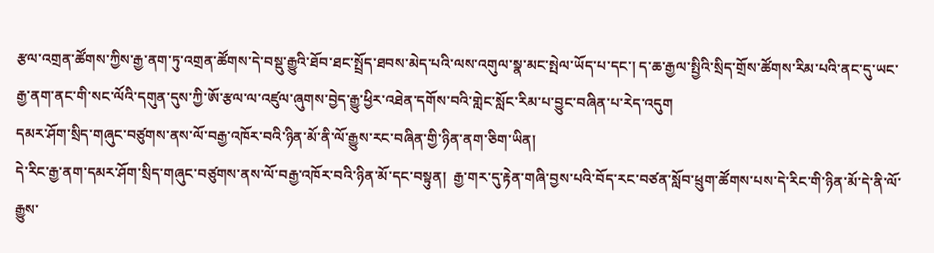རྩལ་འགྲན་ཚོགས་ཀྱིས་རྒྱ་ནག་ཏུ་འགྲན་ཚོགས་དེ་བསྡུ་རྒྱུའི་ཐོབ་ཐང་སྤྲོད་ཐབས་མེད་པའི་ལས་འགུལ་སྣ་མང་སྤེལ་ཡོད་པ་དང་། ད་ཆ་རྒྱལ་སྤྱིའི་སྲིད་གྲོས་ཚོགས་རིམ་པའི་ནང་དུ་ཡང་རྒྱ་ནག་ནང་གི་སང་ལོའི་དགུན་དུས་ཀྱི་ཨོ་རྩལ་ལ་འཛུལ་ཞུགས་བྱེད་རྒྱུ་ཕྱིར་འཐེན་དགོས་བའི་གླེང་སློང་རིམ་པ་བྱུང་བཞིན་པ་རེད་འདུག
དམར་ཤོག་སྲིད་གཞུང་བཙུགས་ནས་ལོ་བརྒྱ་འཁོར་བའི་ཉིན་མོ་ནི་ལོ་རྒྱུས་རང་བཞིན་གྱི་ཉིན་ནག་ཅིག་ཡིན།
དེ་རིང་རྒྱ་ནག་དམར་ཤོག་སྲིད་གཞུང་བཙུགས་ནས་ལོ་བརྒྱ་འཁོར་བའི་ཉིན་མོ་དང་བསྟུན།  རྒྱ་གར་དུ་རྟེན་གཞི་བྱས་པའི་བོད་རང་བཙན་སློབ་ཕྲུག་ཚོགས་པས་དེ་རིང་གི་ཉིན་མོ་དེ་ནི་ལོ་རྒྱུས་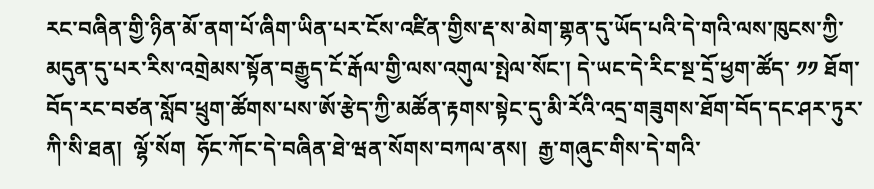རང་བཞིན་གྱི་ཉིན་མོ་ནག་པོ་ཞིག་ཡིན་པར་ངོས་འཛིན་གྱིས་རྡ་ས་མེག་གྷན་དུ་ཡོད་པའི་དེ་གའི་ལས་ཁུངས་ཀྱི་མདུན་དུ་པར་རིས་འགྲེམས་སྟོན་བརྒྱུད་ངོ་རྒོལ་གྱི་ལས་འགུལ་སྤེལ་སོང་། དེ་ཡང་དེ་རིང་སྔ་དྲོ་ཕྱག་ཚོད་ ༡༡ ཐོག་བོད་རང་བཙན་སློབ་ཕྲུག་ཚོགས་པས་ཨོ་རྩེད་ཀྱི་མཚོན་རྟགས་སྟེང་དུ་མི་རོའི་འདྲ་གཟུགས་ཐོག་བོད་དང་ཤར་ཏུར་ཀི་སི་ཐན།  ལྷོ་སོག  ཧོང་ཀོང་དེ་བཞིན་ཐེ་ཝན་སོགས་བཀལ་ནས།  རྒྱ་གཞུང་གིས་དེ་གའི་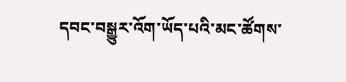དབང་བསྒྱུར་འོག་ཡོད་པའི་མང་ཚོགས་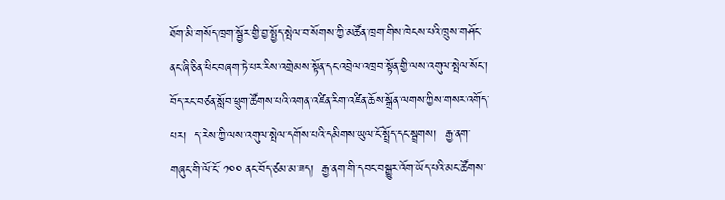ཐོག་མི་གསོད་ཁྲག་སྦྱོར་གྱི་བྱ་སྤྱོད་སྤེལ་བ་སོགས་ཀྱི་མཚོན་ཁྲག་གིས་ཁེངས་པའི་ཁྲུས་གཤོང་ནང་ཞི་ཅིན་ཕིང་བཞག་ཏེ་པར་རིས་འགྲེམས་སྟོན་དང་འབྲེལ་འཁྲབ་སྟོན་གྱི་ལས་འགུལ་སྤེལ་སོང་། བོད་རང་བཙན་སློབ་ཕྲུག་ཚོགས་པའི་འགན་འཛིན་རིག་འཛིན་ཆོས་སྒྲོན་ལགས་ཀྱིས་གསར་འགོད་པར།  ད་རེས་ཀྱི་ལས་འགུལ་སྤེལ་དགོས་པའི་དམིགས་ཡུལ་ངོ་སྤྲོད་དང་སྦྲགས།  རྒྱ་ནག་གཞུང་གི་ལོ་ངོ་ ༡༠༠ ནང་བོད་ཙམ་མ་ཟད།  རྒྱ་ནག་གི་དབང་བསྒྱུར་འོག་ཡོད་པའི་མང་ཚོགས་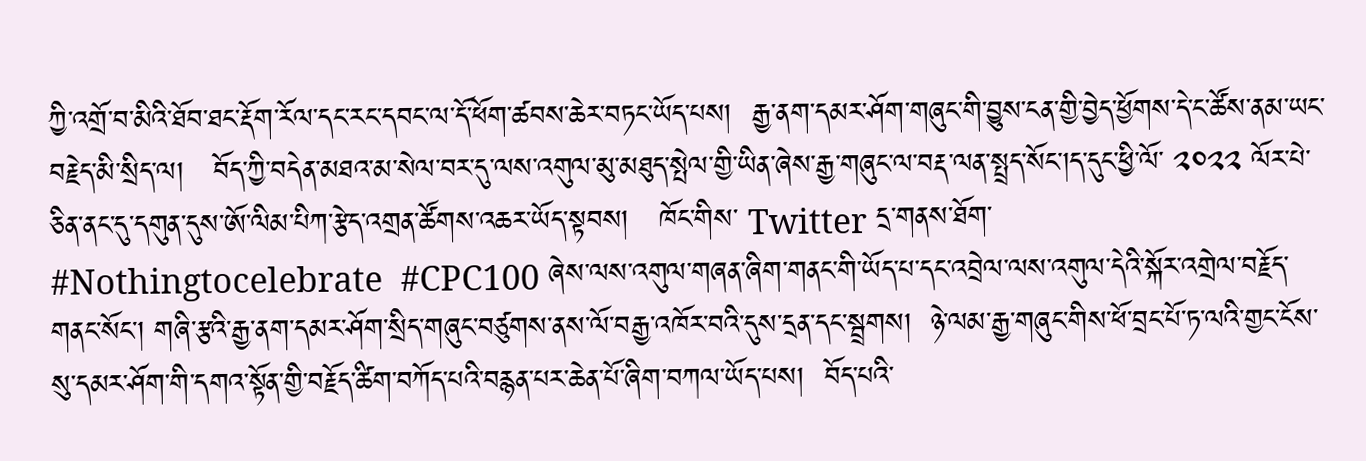ཀྱི་འགྲོ་བ་མིའི་ཐོབ་ཐང་རྡོག་རོལ་དང་རང་དབང་ལ་དོ་ཕོག་ཚབས་ཆེར་བཏང་ཡོད་པས།  རྒྱ་ནག་དམར་ཤོག་གཞུང་གི་བྱུས་ངན་གྱི་བྱེད་ཕྱོགས་དེ་ང་ཚོས་ནམ་ཡང་བརྗེད་མི་སྲིད་ལ།   བོད་ཀྱི་བདེན་མཐའ་མ་སེལ་བར་དུ་ལས་འགུལ་མུ་མཐུད་སྤེལ་གྱི་ཡིན་ཞེས་རྒྱ་གཞུང་ལ་བརྡ་ལན་སྤྲད་སོང་།ད་དུང་ཕྱི་ལོ་ ༢༠༢༢ ལོར་པེ་ཅིན་ནང་དུ་དགུན་དུས་ཨོ་ལིམ་པིཀ་རྩེད་འགྲན་ཚོགས་འཆར་ཡོད་སྟབས།   ཁོང་གིས་ Twitter དྲ་གནས་ཐོག་ #Nothingtocelebrate  #CPC100 ཞེས་ལས་འགུལ་གཞན་ཞིག་གནང་གི་ཡོད་པ་དང་འབྲེལ་ལས་འགུལ་དེའི་སྐོར་འགྲེལ་བརྗོད་གནང་སོང་། གཞི་རྩའི་རྒྱ་ནག་དམར་ཤོག་སྲིད་གཞུང་བཙུགས་ནས་ལོ་བརྒྱ་འཁོར་བའི་དུས་དྲན་དང་སྦྲགས།  ཉེ་ལམ་རྒྱ་གཞུང་གིས་ཕོ་བྲང་པོ་ཏ་ལའི་གྱང་ངོས་སུ་དམར་ཤོག་གི་དགའ་སྟོན་གྱི་བརྗོད་ཚིག་བཀོད་པའི་བརྙན་པར་ཆེན་པོ་ཞིག་བཀལ་ཡོད་པས།  བོད་པའི་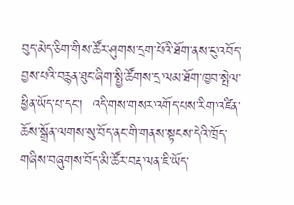བུད་མེད་ཅིག་གིས་ཚོར་ཤུགས་དྲག་པོའི་ཐོག་ནས་ངུ་འབོད་བྱས་པའི་བརྙན་ཐུང་ཞིག་སྤྱི་ཚོགས་དྲ་ལམ་ཐོག་ཁྱབ་སྤེལ་ཕྱིན་ཡོད་པ་དང་།  འདི་གས་གསར་འགོད་པས་རིག་འཛིན་ཆོས་སྒྲོན་ལགས་སུ་བོད་ནང་གི་གནས་སྟངས་དེའི་ཁྲོད་གཞིས་བཞུགས་བོད་མི་ཚོར་བརྡ་ལན་ཇི་ཡོད་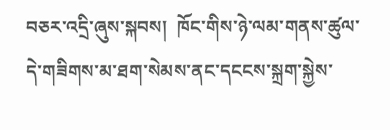བཅར་འདྲི་ཞུས་སྐབས།  ཁོང་གིས་ཉེ་ལམ་གནས་ཚུལ་དེ་གཟིགས་མ་ཐག་སེམས་ནང་དངངས་སྐྲག་སྐྱེས་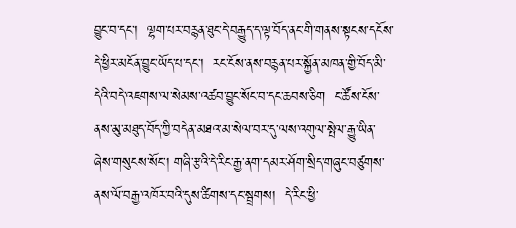བྱུང་བ་དང་།  ལྷག་པར་བརྙན་ཐུང་དེ་བརྒྱུད་ད་ལྟ་བོད་ནང་གི་གནས་སྟངས་དངོས་དེ་ཕྱིར་མངོན་བྱུང་ཡོད་པ་དང་།  རང་ངོས་ནས་བརྙན་པར་སྐྱོན་མཁན་གྱི་བོད་མི་དེའི་བདེ་འཇགས་ལ་སེམས་འཚབ་བྱུང་སོང་བ་དང་ཆབས་ཅིག  ང་ཚོས་ངོས་ནས་མུ་མཐུད་བོད་ཀྱི་བདེན་མཐའ་མ་སེལ་བར་དུ་ལས་འགུལ་སྤེལ་རྒྱུ་ཡིན་ཞེས་གསུངས་སོང་། གཞི་རྩའི་དེ་རིང་རྒྱ་ནག་དམར་ཤོག་སྲིད་གཞུང་བཙུགས་ནས་ལོ་བརྒྱ་འཁོར་བའི་དུས་ཚིགས་དང་སྦྲགས།  དེ་རིང་ཕྱི་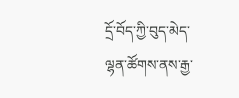དྲོ་བོད་ཀྱི་བུད་མེད་ལྷན་ཚོགས་ནས་རྒྱ་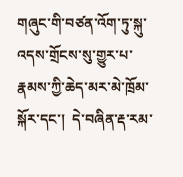གཞུང་གི་བཙན་འོག་ཏུ་སྐུ་འདས་གྲོངས་སུ་གྱུར་པ་རྣམས་ཀྱི་ཆེད་མར་མེ་ཁྲོམ་སྐོར་དང་།  དེ་བཞིན་རྡ་རམ་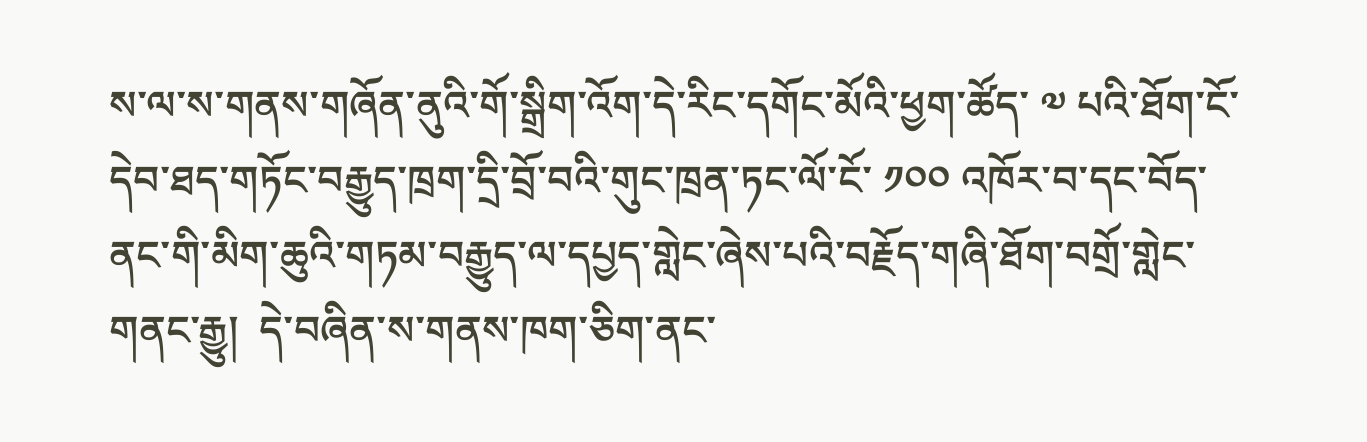ས་ལ་ས་གནས་གཞོན་ནུའི་གོ་སྒྲིག་འོག་དེ་རིང་དགོང་མོའི་ཕྱག་ཚོད་ ༧ པའི་ཐོག་ངོ་དེབ་ཐད་གཏོང་བརྒྱུད་ཁྲག་དྲི་བྲོ་བའི་གུང་ཁྲན་ཏང་ལོ་ངོ་ ༡༠༠ འཁོར་བ་དང་བོད་ནང་གི་མིག་ཆུའི་གཏམ་བརྒྱུད་ལ་དཔྱད་གླེང་ཞེས་པའི་བརྗོད་གཞི་ཐོག་བགྲོ་གླེང་གནང་རྒྱུ།  དེ་བཞིན་ས་གནས་ཁག་ཅིག་ནང་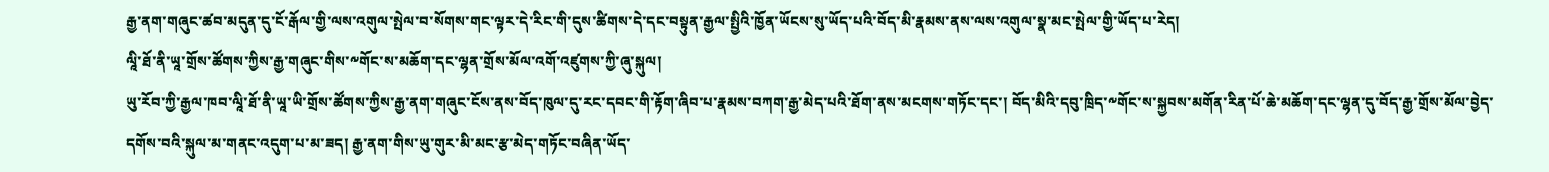རྒྱ་ནག་གཞུང་ཚབ་མདུན་དུ་ངོ་རྒོལ་གྱི་ལས་འགུལ་སྤེལ་བ་སོགས་གང་ལྟར་དེ་རིང་གི་དུས་ཚིགས་དེ་དང་བསྟུན་རྒྱལ་སྤྱིའི་ཁྱོན་ཡོངས་སུ་ཡོད་པའི་བོད་མི་རྣམས་ནས་ལས་འགུལ་སྣ་མང་སྤེལ་གྱི་ཡོད་པ་རེད།
ལཱི་ཐོ་ནི་ཡཱ་གྲོས་ཚོགས་ཀྱིས་རྒྱ་གཞུང་གིས་༸གོང་ས་མཆོག་དང་ལྷན་གྲོས་མོལ་འགོ་འཛུགས་ཀྱི་ཞུ་སྐུལ།
ཡུ་རོབ་ཀྱི་རྒྱལ་ཁབ་ལཱི་ཐོ་ནི་ཡཱ་ཡི་གྲོས་ཚོགས་ཀྱིས་རྒྱ་ནག་གཞུང་ངོས་ནས་བོད་ཁུལ་དུ་རང་དབང་གི་རྟོག་ཞིབ་པ་རྣམས་བཀག་རྒྱ་མེད་པའི་ཐོག་ནས་མངགས་གཏོང་དང་། བོད་མིའི་དབུ་ཁྲིད་༸གོང་ས་སྐྱབས་མགོན་རིན་པོ་ཆེ་མཆོག་དང་ལྷན་དུ་བོད་རྒྱ་གྲོས་མོལ་བྱེད་དགོས་བའི་སྐུལ་མ་གནང་འདུག་པ་མ་ཟད། རྒྱ་ནག་གིས་ཡུ་གུར་མི་མང་རྩ་མེད་གཏོང་བཞིན་ཡོད་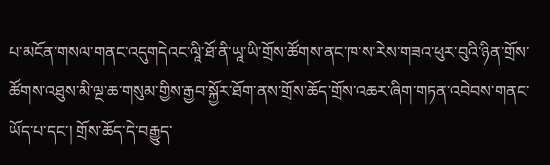པ་མངོན་གསལ་གནང་འདུགདེའང་ལཱི་ཐོ་ནི་ཡཱ་ཡི་གྲོས་ཚོགས་ནང་ཁ་ས་རེས་གཟའ་ཕུར་བུའི་ཉིན་གྲོས་ཚོགས་འཐུས་མི་ལྔ་ཆ་གསུམ་གྱིས་རྒྱབ་སྐྱོར་ཐོག་ནས་གྲོས་ཆོད་གྲོས་འཆར་ཞིག་གཏན་འབེབས་གནང་ཡོད་པ་དང་། གྲོས་ཆོད་དེ་བརྒྱུད་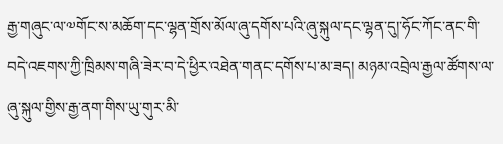རྒྱ་གཞུང་ལ་༧གོང་ས་མཆོག་དང་ལྷན་གྲོས་མོལ་ཞུ་དགོས་པའི་ཞུ་སྐུལ་དང་ལྷན་དུ།་ཧོང་ཀོང་ནང་གི་བདེ་འཇགས་ཀྱི་ཁྲིམས་གཞི་ཟེར་བ་དེ་ཕྱིར་འཐེན་གནང་དགོས་པ་མ་ཟད། མཉམ་འབྲེལ་རྒྱལ་ཚོགས་ལ་ཞུ་སྐུལ་གྱིས་རྒྱ་ནག་གིས་ཡུ་གུར་མི་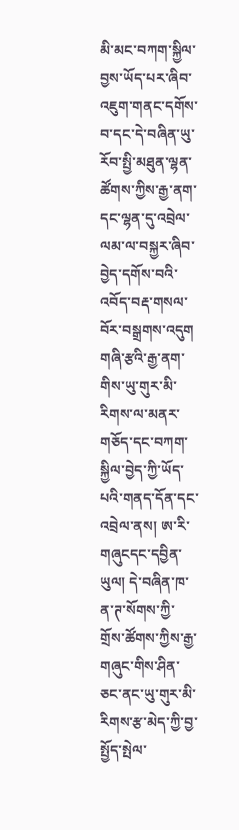མི་མང་བཀག་སྐྱིལ་བྱས་ཡོད་པར་ཞིབ་འཇུག་གནང་དགོས་བ་དང་དེ་བཞིན་ཡུ་རོབ་སྤྱི་མཐུན་ལྷན་ཚོགས་ཀྱིས་རྒྱ་ནག་དང་ལྷན་དུ་འབྲེལ་ལམ་ལ་བསྐྱར་ཞིབ་བྱེད་དགོས་བའི་འབོད་བརྡ་གསལ་བོར་བསྒྲགས་འདུག གཞི་རྩའི་རྒྱ་ནག་གིས་ཡུ་གུར་མི་རིགས་ལ་མནར་གཅོད་དང་བཀག་སྐྱིལ་བྱེད་ཀྱི་ཡོད་པའི་གནད་དོན་དང་འབྲེལ་ནས། ཨ་རི་གཞུངདང་དབྱིན་ཡུལ། དེ་བཞིན་ཁ་ན་ཊ་སོགས་ཀྱི་གྲོས་ཚོགས་ཀྱིས་རྒྱ་གཞུང་གིས་ཤིན་ཅང་ནང་ཡུ་གུར་མི་རིགས་རྩ་མེད་ཀྱི་བྱ་སྤྱོད་སྤེལ་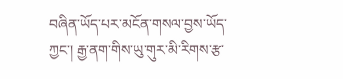བཞིན་ཡོད་པར་མངོན་གསལ་བྱས་ཡོད་ཀྱང་། རྒྱ་ནག་གིས་ཡུ་གུར་མི་རིགས་རྩ་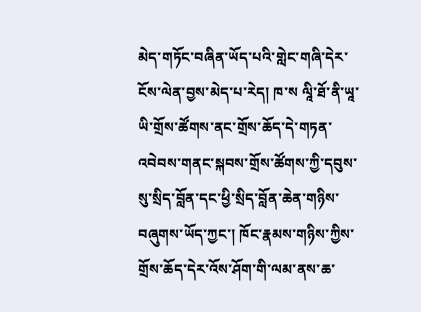མེད་གཏོང་བཞིན་ཡོད་པའི་གླེང་གཞི་དེར་ངོས་ལེན་བྱས་མེད་པ་རེད། ཁ་ས ལཱི་ཐོ་ནི་ཡཱ་ཡི་གྲོས་ཚོགས་ནང་གྲོས་ཆོད་དེ་གཏན་འབེབས་གནང་སྐབས་གྲོས་ཚོགས་ཀྱི་དབུས་སུ་སྲིད་བློན་དང་ཕྱི་སྲིད་བློན་ཆེན་གཉིས་བཞུགས་ཡོད་ཀྱང་། ཁོང་རྣམས་གཉིས་ཀྱིས་གྲོས་ཆོད་དེར་འོས་ཤོག་གི་ལམ་ནས་ཆ་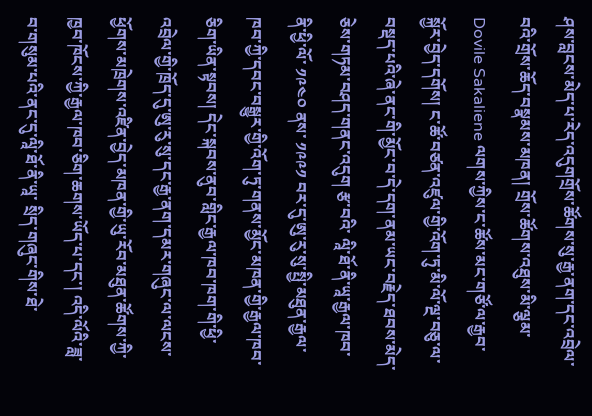ཤས་བླངས་མེད་པ་རེད་འདུགགྲོས་ཚོགས་སུ་རྒྱ་ནག་དང་འབྲེལ་བའི་གྲོས་ཆོད་བསྣམས་མཁན། གྲོས་ཚོགས་འཐུས་མི་ལྕམ་ Dovile Sakaliene ལགས་ཀྱིས་ང་ཚོས་མང་གཙོ་ལ་རྒྱབ་སྐྱོར་བྱེད་དགོས། ང་ཚོ་བཙན་འཛུལ་གྱི་འོག་ཏུ་མི་ལོ་ལྔ་བཅུ་ལ་བསྡད་པའི་ཞེ་ནང་གི་མྱོང་བ་དེ་དག་ནམ་ཡང་བརྗེད་ཐབས་མེད་ཅེས་གཏམ་བཤད་གནང་འདུག རྩ་བའི་ ལཱི་ཐོ་ནི་ཡཱ་རྒྱལ་ཁབ་ནི་ཕྱི་ལོ་ ༡༩༤༠ ནས་ ༡༩༩༡ བར་དུ་ཨུ་རུ་སུ་སྤྱི་མཐུན་རྒྱལ་ཁབ་ཀྱི་དབང་བསྒྱུར་གྱི་འོག་ཏུ་གནས་མྱོང་མཁན་གྱི་རྒྱལ་ཁབ་ཅིག་ཡིན་སྟབས། དེང་སྐབས་ནུབ་གླིང་རྒྱལ་ཁབ་ཁག་གི་ཕྱི་འབྲེལ་གྱི་ཁྲོད་དུ་ཨུ་རུ་སུ་དང་རྒྱ་ནག་དམར་གཞུང་ལ་ལངས་ཕྱོགས་མཁྲེགས་འཛིན་བྱེད་མཁན་གྱི་ཡུ་རོབ་མཐུན་ཚོགས་ཀྱི་ཁྱབ་ཁོངས་ཀྱི་རྒྱལ་ཁབ་ཅིག་ཆགས་ཡོད་པ་དང་། འདི་ལོའི་ཟླ་བ་གསུམ་པའི་ནང་དུ་ལཱི་ཐོ་ནི་ཡཱ་ སྲིད་གཞུང་གིས་ཐེ་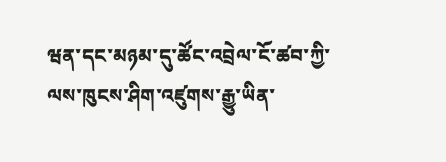ཝན་དང་མཉམ་དུ་ཚོང་འབྲེལ་ངོ་ཚབ་ཀྱི་ལས་ཁུངས་ཤིག་འཛུགས་རྒྱུ་ཡིན་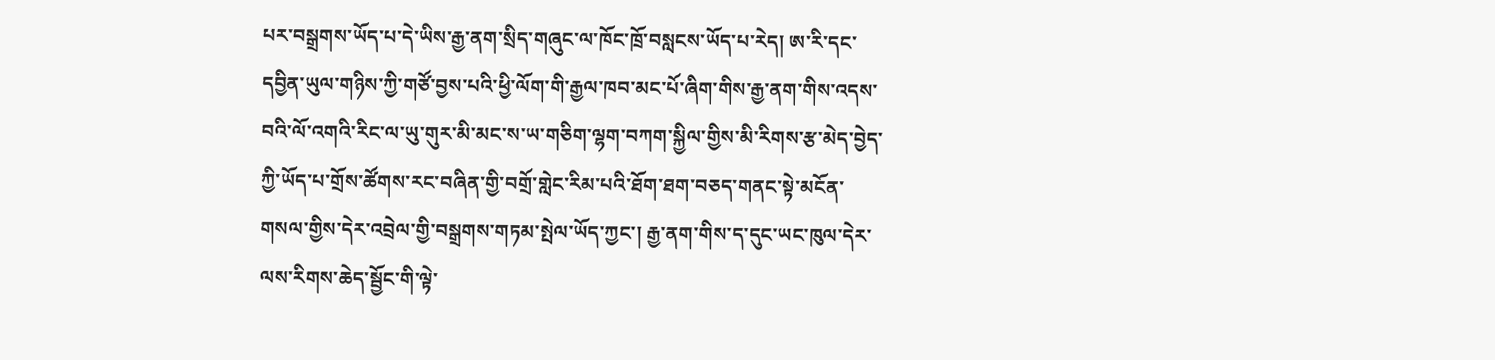པར་བསྒྲགས་ཡོད་པ་དེ་ཡིས་རྒྱ་ནག་སྲིད་གཞུང་ལ་ཁོང་ཁྲོ་བསླངས་ཡོད་པ་རེད། ཨ་རི་དང་དབྱིན་ཡུལ་གཉིས་ཀྱི་གཙོ་བྱས་པའི་ཕྱི་ལོག་གི་རྒྱལ་ཁབ་མང་པོ་ཞིག་གིས་རྒྱ་ནག་གིས་འདས་བའི་ལོ་འགའི་རིང་ལ་ཡུ་གུར་མི་མང་ས་ཡ་གཅིག་ལྷག་བཀག་སྐྱིལ་གྱིས་མི་རིགས་རྩ་མེད་བྱེད་ཀྱི་ཡོད་པ་གྲོས་ཚོགས་རང་བཞིན་གྱི་བགྲོ་གླེང་རིམ་པའི་ཐོག་ཐག་བཅད་གནང་སྟེ་མངོན་གསལ་གྱིས་དེར་འབྲེལ་གྱི་བསྒྲགས་གཏམ་སྤེལ་ཡོད་ཀྱང་། རྒྱ་ནག་གིས་ད་དུང་ཡང་ཁུལ་དེར་ལས་རིགས་ཆེད་སྦྱོང་གི་ལྟེ་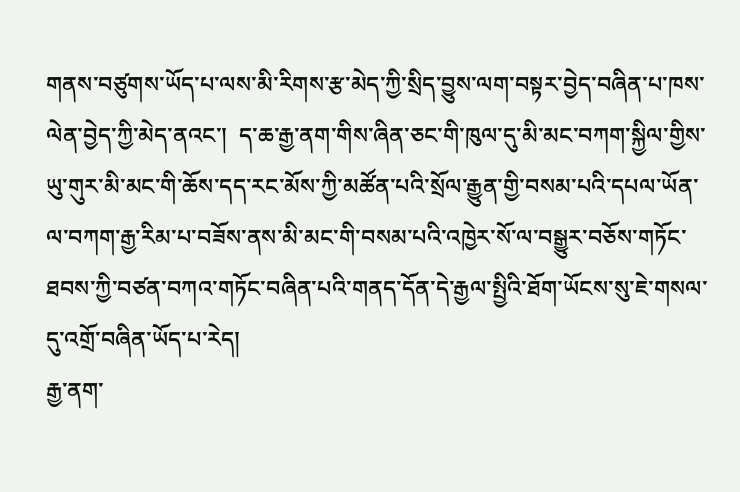གནས་བཙུགས་ཡོད་པ་ལས་མི་རིགས་རྩ་མེད་ཀྱི་སྲིད་བྱུས་ལག་བསྟར་བྱེད་བཞིན་པ་ཁས་ལེན་བྱེད་ཀྱི་མེད་ནའང་།  ད་ཆ་རྒྱ་ནག་གིས་ཞིན་ཅང་གི་ཁུལ་དུ་མི་མང་བཀག་སྐྱིལ་གྱིས་ཡུ་གུར་མི་མང་གི་ཆོས་དད་རང་མོས་ཀྱི་མཚོན་པའི་སྲོལ་རྒྱུན་གྱི་བསམ་པའི་དཔལ་ཡོན་ལ་བཀག་རྒྱ་རིམ་པ་བཟོས་ནས་མི་མང་གི་བསམ་པའི་འཁྱེར་སོ་ལ་བསྒྱུར་བཅོས་གཏོང་ཐབས་ཀྱི་བཙན་བཀའ་གཏོང་བཞིན་པའི་གནད་དོན་དེ་རྒྱལ་སྤྱིའི་ཐོག་ཡོངས་སུ་ཇེ་གསལ་དུ་འགྲོ་བཞིན་ཡོད་པ་རེད།
རྒྱ་ནག་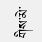གིས་མེ་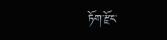ཏོག་རྫོང་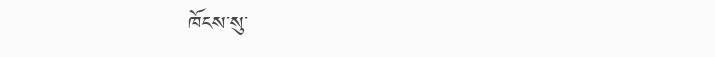ཁོངས་སུ་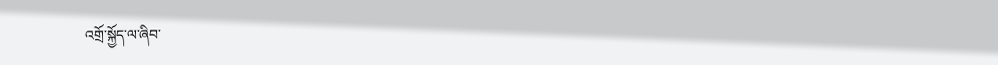འགྲོ་སྐྱོད་ལ་ཞིབ་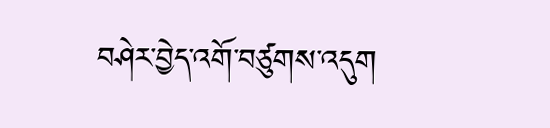བཤེར་བྱེད་འགོ་བཙུགས་འདུག